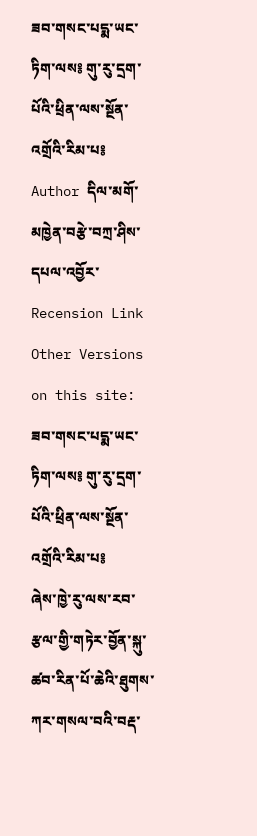ཟབ་གསང་པདྨ་ཡང་ཏིག་ལས༔ གུ་རུ་དྲག་པོའི་ཕྲིན་ལས་སྔོན་འགྲོའི་རིམ་པ༔
Author དིལ་མགོ་མཁྱེན་བརྩེ་བཀྲ་ཤིས་དཔལ་འབྱོར་
Recension Link Other Versions on this site: ཟབ་གསང་པདྨ་ཡང་ཏིག་ལས༔ གུ་རུ་དྲག་པོའི་ཕྲིན་ལས་སྔོན་འགྲོའི་རིམ་པ༔
ཞེས་ཁྱེ་རུ་ལས་རབ་རྩལ་གྱི་གཏེར་བྱོན་སྐུ་ཚབ་རིན་པོ་ཆེའི་ཐུགས་ཀར་གསལ་བའི་བརྡ་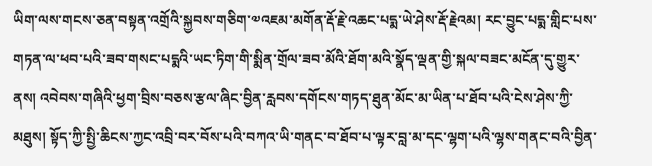ཡིག་ལས་གངས་ཅན་བསྟན་འགྲོའི་སྐྱབས་གཅིག་༧འཇམ་མགོན་རྡོ་རྗེ་འཆང་པདྨ་ཡེ་ཤེས་རྡོ་རྗེའམ། རང་བྱུང་པདྨ་གླིང་པས་གཏན་ལ་ཕབ་པའི་ཟབ་གསང་པདྨའི་ཡང་ཏིག་གི་སྨིན་གྲོལ་ཟབ་མོའི་ཐོག་མའི་སྣོད་ལྡན་གྱི་སྐལ་བཟང་མངོན་དུ་གྱུར་ནས། འབེབས་གཞིའི་ཕྱག་བྲིས་བཅས་རྩལ་ཞིང་བྱིན་རླབས་དགོངས་གཏད་ཐུན་མོང་མ་ཡིན་པ་ཐོབ་པའི་ངེས་ཤེས་ཀྱི་མཐུས། སྟོད་ཀྱི་སྤྱི་ཆིངས་ཀྱང་འབྲི་བར་བོས་པའི་བཀའ་ཡི་གནང་བ་ཐོབ་པ་ལྟར་བླ་མ་དང་ལྷག་པའི་ལྷས་གནང་བའི་བྱིན་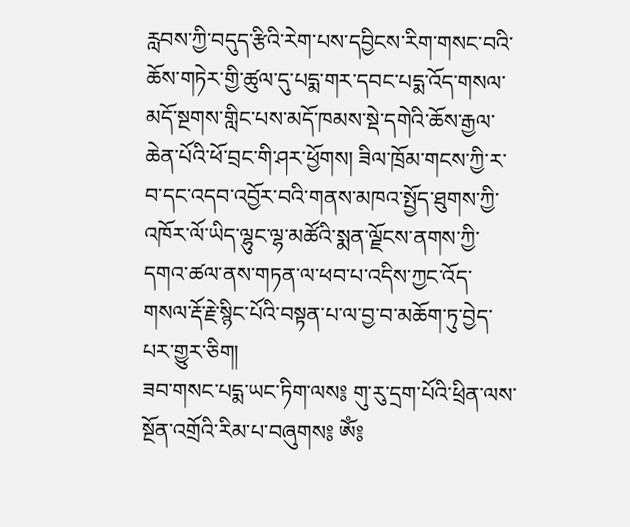རླབས་ཀྱི་བདུད་རྩིའི་རེག་པས་དབྱིངས་རིག་གསང་བའི་ཆོས་གཏེར་གྱི་ཚུལ་དུ་པདྨ་གར་དབང་པདྨ་འོད་གསལ་མདོ་སྔགས་གླིང་པས་མདོ་ཁམས་སྡེ་དགེའི་ཆོས་རྒྱལ་ཆེན་པོའི་ཕོ་བྲང་གི་ཤར་ཕྱོགས། ཟིལ་ཁྲོམ་གངས་ཀྱི་ར་བ་དང་འདབ་འབྱོར་བའི་གནས་མཁའ་སྤྱོད་ཐུགས་ཀྱི་འཁོར་ལོ་ཡིད་ལྷུང་ལྷ་མཚོའི་སྨན་ལྗོངས་ནགས་ཀྱི་དགའ་ཚལ་ནས་གཏན་ལ་ཕབ་པ་འདིས་ཀྱང་འོད་གསལ་རྡོ་རྗེ་སྙིང་པོའི་བསྟན་པ་ལ་བྱ་བ་མཆོག་ཏུ་བྱེད་པར་གྱུར་ཅིག།
ཟབ་གསང་པདྨ་ཡང་ཏིག་ལས༔ གུ་རུ་དྲག་པོའི་ཕྲིན་ལས་སྔོན་འགྲོའི་རིམ་པ་བཞུགས༔ ཨོཾ༔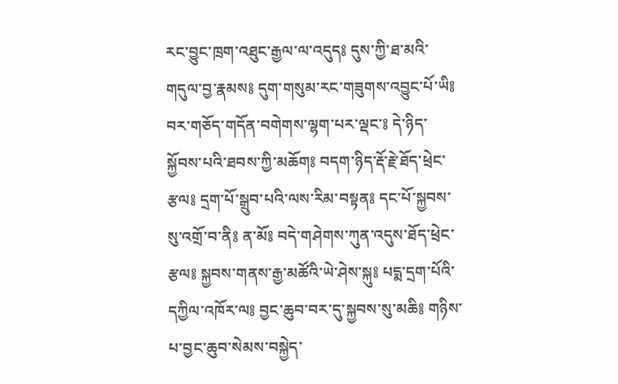རང་བྱུང་ཁྲག་འཐུང་རྒྱལ་ལ་འདུད༔ དུས་ཀྱི་ཐ་མའི་གདུལ་བྱ་རྣམས༔ དུག་གསུམ་རང་གཟུགས་འབྱུང་པོ་ཡི༔ བར་གཅོད་གདོན་བགེགས་ལྷག་པར་ལྡང་༔ དེ་ཉིད་སྐྱོབས་པའི་ཐབས་ཀྱི་མཆོག༔ བདག་ཉིད་རྡོ་རྗེ་ཐོད་ཕྲེང་རྩལ༔ དྲག་པོ་སྒྲུབ་པའི་ལས་རིམ་བསྟན༔ དང་པོ་སྐྱབས་སུ་འགྲོ་བ་ནི༔ ན་མོ༔ བདེ་གཤེགས་ཀུན་འདུས་ཐོད་ཕྲེང་རྩལ༔ སྐྱབས་གནས་རྒྱ་མཚོའི་ཡེ་ཤེས་སྐུ༔ པདྨ་དྲག་པོའི་དཀྱིལ་འཁོར་ལ༔ བྱང་ཆུབ་བར་དུ་སྐྱབས་སུ་མཆི༔ གཉིས་པ་བྱང་ཆུབ་སེམས་བསྐྱེད་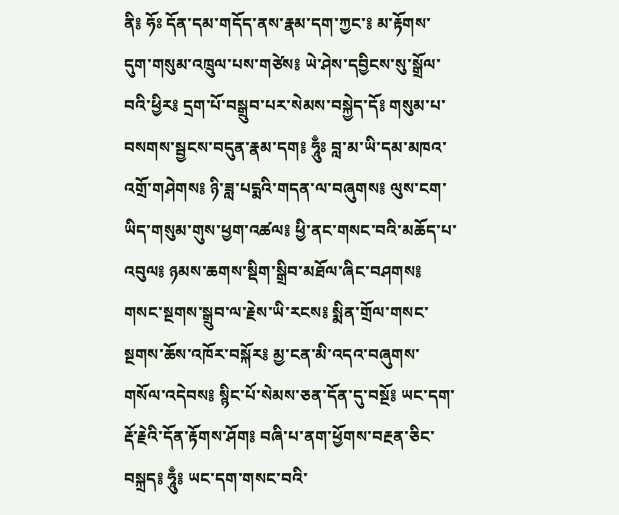ནི༔ ཧོཿ དོན་དམ་གདོད་ནས་རྣམ་དག་ཀྱང་༔ མ་རྟོགས་དུག་གསུམ་འཁྲུལ་པས་གཙེས༔ ཡེ་ཤེས་དབྱིངས་སུ་སྒྲོལ་བའི་ཕྱིར༔ དྲག་པོ་བསྒྲུབ་པར་སེམས་བསྐྱེད་དོ༔ གསུམ་པ་བསགས་སྦྱངས་བདུན་རྣམ་དག༔ ཧཱུྃཿ བླ་མ་ཡི་དམ་མཁའ་འགྲོ་གཤེགས༔ ཉི་ཟླ་པདྨའི་གདན་ལ་བཞུགས༔ ལུས་ངག་ཡིད་གསུམ་གུས་ཕྱག་འཚལ༔ ཕྱི་ནང་གསང་བའི་མཆོད་པ་འབུལ༔ ཉམས་ཆགས་སྡིག་སྒྲིབ་མཐོལ་ཞིང་བཤགས༔ གསང་སྔགས་སྒྲུབ་ལ་རྗེས་ཡི་རངས༔ སྨིན་གྲོལ་གསང་སྔགས་ཆོས་འཁོར་བསྐོར༔ མྱ་ངན་མི་འདའ་བཞུགས་གསོལ་འདེབས༔ སྙིང་པོ་སེམས་ཅན་དོན་དུ་བསྔོ༔ ཡང་དག་རྡོ་རྗེའི་དོན་རྟོགས་ཤོག༔ བཞི་པ་ནག་ཕྱོགས་བརྔན་ཅིང་བསྐྲད༔ ཧཱུྃ༔ ཡང་དག་གསང་བའི་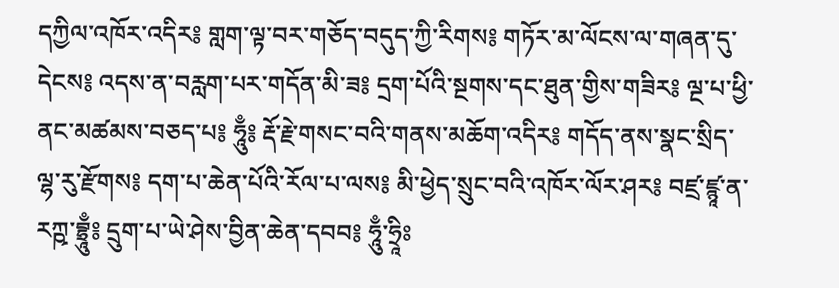དཀྱིལ་འཁོར་འདིར༔ གླག་ལྟ་བར་གཅོད་བདུད་ཀྱི་རིགས༔ གཏོར་མ་ལོངས་ལ་གཞན་དུ་དེངས༔ འདས་ན་བརླག་པར་གདོན་མི་ཟ༔ དྲག་པོའི་སྔགས་དང་ཐུན་གྱིས་གཟིར༔ ལྔ་པ་ཕྱི་ནང་མཚམས་བཅད་པ༔ ཧཱུྃ༔ རྡོ་རྗེ་གསང་བའི་གནས་མཆོག་འདིར༔ གདོད་ནས་སྣང་སྲིད་ལྷ་རུ་རྫོགས༔ དག་པ་ཆེན་པོའི་རོལ་པ་ལས༔ མི་ཕྱེད་སྲུང་བའི་འཁོར་ལོར་ཤར༔ བཛྲ་ཛྙཱ་ན་རཀྵ་བྷྲཱུྃ༔ དྲུག་པ་ཡེ་ཤེས་བྱིན་ཆེན་དབབ༔ ཧཱུྃ་ཧྲཱིཿ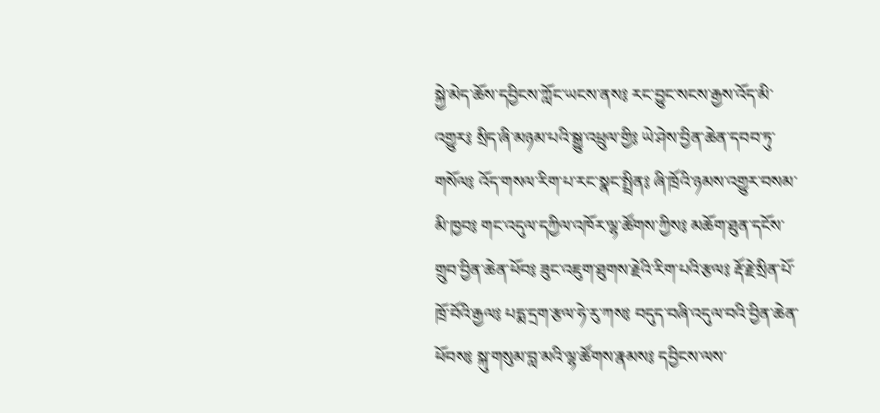སྐྱེ་མེད་ཆོས་དབྱིངས་ཀློང་ཡངས་ནས༔ རང་བྱུང་སངས་རྒྱས་འོད་མི་འགྱུར༔ སྲིད་ཞི་མཉམ་པའི་སྒྱུ་འཕྲུལ་གྱི༔ ཡེ་ཤེས་བྱིན་ཆེན་དབབ་ཏུ་གསོལ༔ འོད་གསལ་རིག་པ་རང་སྣང་སྤྲིན༔ ཞི་ཁྲོའི་ཉམས་འགྱུར་བསམ་མི་ཁྱབ༔ གང་འདུལ་དཀྱིལ་འཁོར་ལྷ་ཚོགས་ཀྱིས༔ མཆོག་ཐུན་དངོས་གྲུབ་བྱིན་ཆེན་ཕོབ༔ ཟུང་འཇུག་ཐུགས་རྗེའི་རིག་པའི་རྩལ༔ རྡོ་རྗེ་སྲིན་པོ་ཁྲོ་བོའི་རྒྱལ༔ པདྨ་དྲག་རྩལ་ཧེ་རུ་ཀས༔ བདུད་བཞི་འདུལ་བའི་བྱིན་ཆེན་ཕོབས༔ སྐུ་གསུམ་བླ་མའི་ལྷ་ཚོགས་རྣམས༔ དབྱིངས་ལས་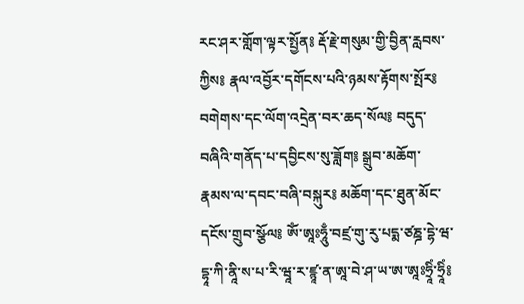རང་ཤར་གློག་ལྟར་སྤྱོན༔ རྡོ་རྗེ་གསུམ་གྱི་བྱིན་རླབས་ཀྱིས༔ རྣལ་འབྱོར་དགོངས་པའི་ཉམས་རྟོགས་སྤོར༔ བགེགས་དང་ལོག་འདྲེན་བར་ཆད་སོལ༔ བདུད་བཞིའི་གནོད་པ་དབྱིངས་སུ་ཟློག༔ སྒྲུབ་མཆོག་རྣམས་ལ་དབང་བཞི་བསྐུར༔ མཆོག་དང་ཐུན་མོང་དངོས་གྲུབ་སྩོལ༔ ཨོཾ་ཨཱཿཧཱུྃ་བཛྲ་གུ་རུ་པདྨ་ཙཎྜ་དྷེ་ཝ་དྷཱ་ཀི་ནཱི་ས་པ་རི་ཝཱ་ར་ཛྙཱ་ན་ཨཱ་བེ་ཤ་ཡ་ཨ་ཨཱཿཧྲཱིཾ་ཧྲཱིཾ༔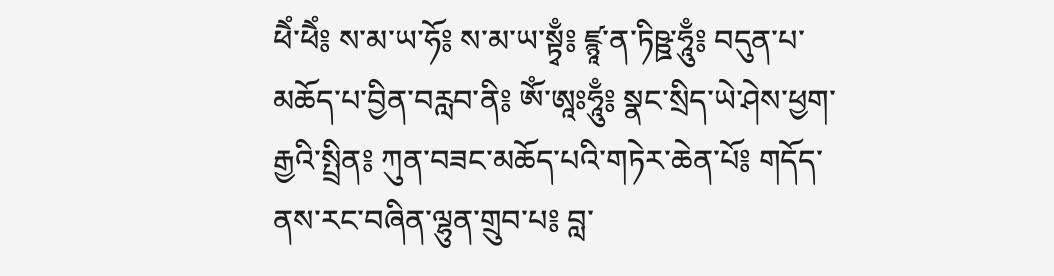ཕཻཾ་ཕཻཾ༔ ས་མ་ཡ་ཧོ༔ ས་མ་ཡ་སྟྭྃ༔ ཛྙཱ་ན་ཏིཥྛ་ཧཱུྃ༔ བདུན་པ་མཆོད་པ་བྱིན་བརླབ་ནི༔ ཨོཾ་ཨཱཿཧཱུྃ༔ སྣང་སྲིད་ཡེ་ཤེས་ཕྱག་རྒྱའི་སྤྲིན༔ ཀུན་བཟང་མཆོད་པའི་གཏེར་ཆེན་པོ༔ གདོད་ནས་རང་བཞིན་ལྷུན་གྲུབ་པ༔ བླ་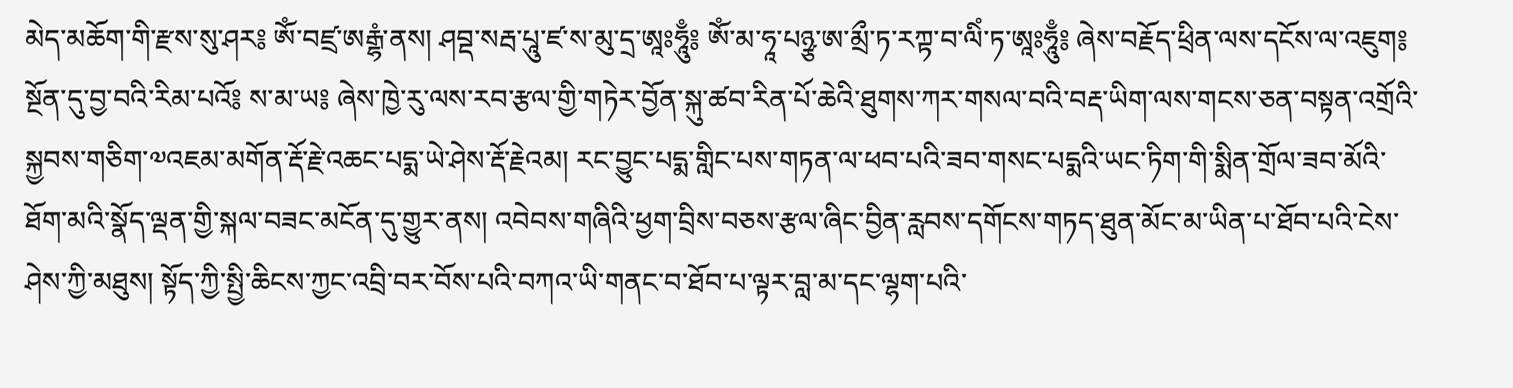མེད་མཆོག་གི་རྫས་སུ་ཤར༔ ཨོཾ་བཛྲ་ཨརྒྷཾ་ནས། ཤབྡ་སརྦ་པཱུ་ཛ་ས་མུ་དྲ་ཨཱཿཧཱུྃ༔ ཨོཾ་མ་ཧཱ་པཉྩ་ཨ་མྲྀ་ཏ་རཀྟ་བ་ལིཾ་ཏ་ཨཱཿཧཱུྃ༔ ཞེས་བརྗོད་ཕྲིན་ལས་དངོས་ལ་འཇུག༔ སྔོན་དུ་བྱ་བའི་རིམ་པའོ༔ ས་མ་ཡ༔ ཞེས་ཁྱེ་རུ་ལས་རབ་རྩལ་གྱི་གཏེར་བྱོན་སྐུ་ཚབ་རིན་པོ་ཆེའི་ཐུགས་ཀར་གསལ་བའི་བརྡ་ཡིག་ལས་གངས་ཅན་བསྟན་འགྲོའི་སྐྱབས་གཅིག་༧འཇམ་མགོན་རྡོ་རྗེ་འཆང་པདྨ་ཡེ་ཤེས་རྡོ་རྗེའམ། རང་བྱུང་པདྨ་གླིང་པས་གཏན་ལ་ཕབ་པའི་ཟབ་གསང་པདྨའི་ཡང་ཏིག་གི་སྨིན་གྲོལ་ཟབ་མོའི་ཐོག་མའི་སྣོད་ལྡན་གྱི་སྐལ་བཟང་མངོན་དུ་གྱུར་ནས། འབེབས་གཞིའི་ཕྱག་བྲིས་བཅས་རྩལ་ཞིང་བྱིན་རླབས་དགོངས་གཏད་ཐུན་མོང་མ་ཡིན་པ་ཐོབ་པའི་ངེས་ཤེས་ཀྱི་མཐུས། སྟོད་ཀྱི་སྤྱི་ཆིངས་ཀྱང་འབྲི་བར་བོས་པའི་བཀའ་ཡི་གནང་བ་ཐོབ་པ་ལྟར་བླ་མ་དང་ལྷག་པའི་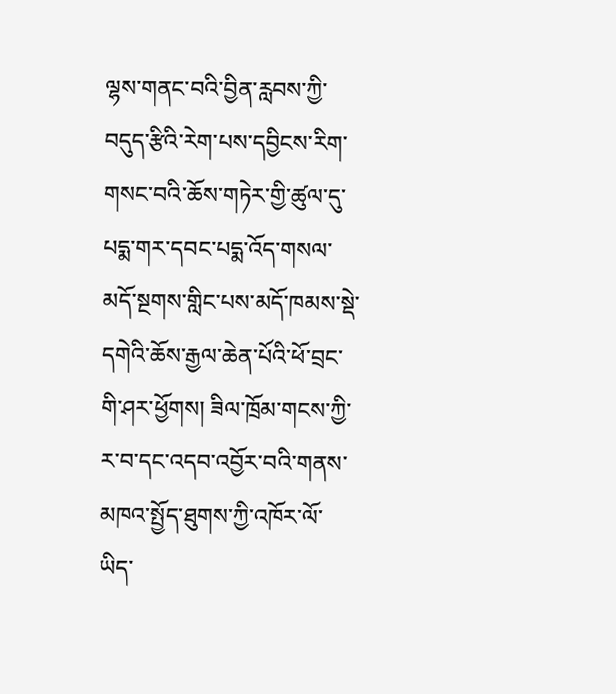ལྷས་གནང་བའི་བྱིན་རླབས་ཀྱི་བདུད་རྩིའི་རེག་པས་དབྱིངས་རིག་གསང་བའི་ཆོས་གཏེར་གྱི་ཚུལ་དུ་པདྨ་གར་དབང་པདྨ་འོད་གསལ་མདོ་སྔགས་གླིང་པས་མདོ་ཁམས་སྡེ་དགེའི་ཆོས་རྒྱལ་ཆེན་པོའི་ཕོ་བྲང་གི་ཤར་ཕྱོགས། ཟིལ་ཁྲོམ་གངས་ཀྱི་ར་བ་དང་འདབ་འབྱོར་བའི་གནས་མཁའ་སྤྱོད་ཐུགས་ཀྱི་འཁོར་ལོ་ཡིད་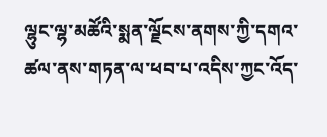ལྷུང་ལྷ་མཚོའི་སྨན་ལྗོངས་ནགས་ཀྱི་དགའ་ཚལ་ནས་གཏན་ལ་ཕབ་པ་འདིས་ཀྱང་འོད་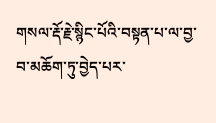གསལ་རྡོ་རྗེ་སྙིང་པོའི་བསྟན་པ་ལ་བྱ་བ་མཆོག་ཏུ་བྱེད་པར་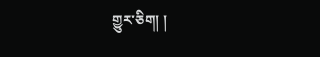གྱུར་ཅིག། །